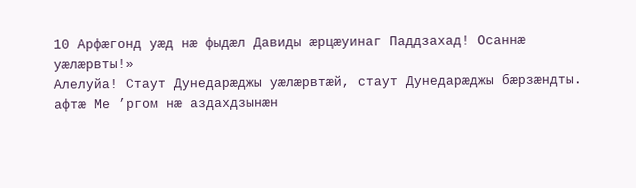10 Арфӕгонд уӕд нӕ фыдӕл Давиды ӕрцӕуинаг Паддзахад! Осаннӕ уӕлӕрвты!»
Алелуйа! Стаут Дунедарӕджы уӕлӕрвтӕй, стаут Дунедарӕджы бӕрзӕндты.
афтӕ Ме ’ргом нӕ аздахдзынӕн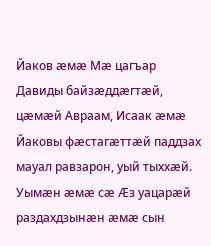Йаков ӕмӕ Мӕ цагъар Давиды байзӕддӕгтӕй, цӕмӕй Авраам, Исаак ӕмӕ Йаковы фӕстагӕттӕй паддзах мауал равзарон, уый тыххӕй. Уымӕн ӕмӕ сӕ Ӕз уацарӕй раздахдзынӕн ӕмӕ сын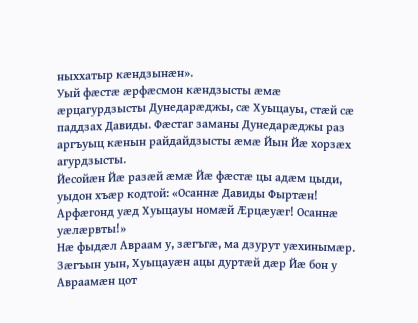ныххатыр кӕндзынӕн».
Уый фӕстӕ ӕрфӕсмон кӕндзысты ӕмӕ ӕрцагурдзысты Дунедарӕджы, сӕ Хуыцауы, стӕй сӕ паддзах Давиды. Фӕстаг заманы Дунедарӕджы раз аргъуыц кӕнын райдайдзысты ӕмӕ Йын Йӕ хорзӕх агурдзысты.
Йесойӕн Йӕ разӕй ӕмӕ Йӕ фӕстӕ цы адӕм цыди, уыдон хъӕр кодтой: «Осаннӕ Давиды Фыртӕн! Арфӕгонд уӕд Хуыцауы номӕй Ӕрцӕуӕг! Осаннӕ уӕлӕрвты!»
Нӕ фыдӕл Авраам у, зӕгъгӕ, ма дзурут уӕхинымӕр. Зӕгъын уын, Хуыцауӕн ацы дуртӕй дӕр Йӕ бон у Авраамӕн цот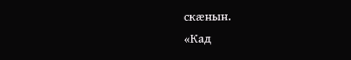скӕнын.
«Кад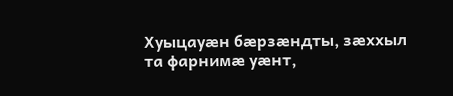Хуыцауӕн бӕрзӕндты, зӕххыл та фарнимӕ уӕнт,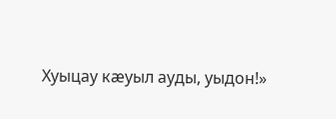Хуыцау кӕуыл ауды, уыдон!»